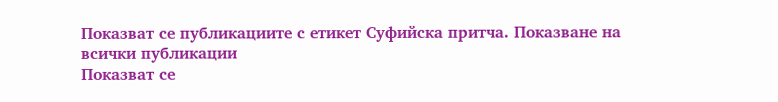Показват се публикациите с етикет Суфийска притча. Показване на всички публикации
Показват се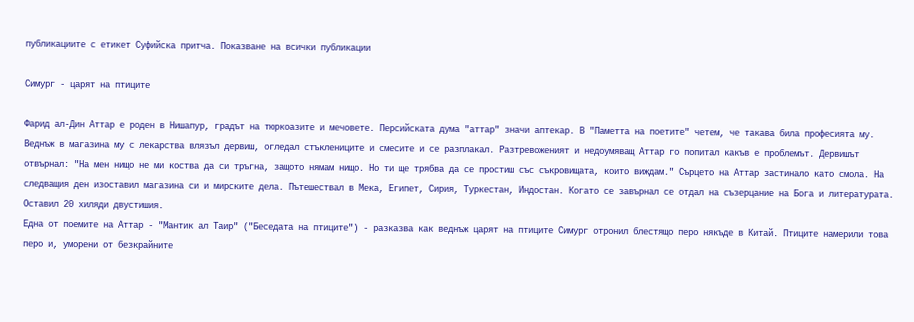публикациите с етикет Суфийска притча. Показване на всички публикации

Симург - царят на птиците

Фарид ал-Дин Аттар е роден в Нишапур, градът на тюркоазите и мечовете. Персийската дума "аттар" значи аптекар. В "Паметта на поетите" четем, че такава била професията му. Веднъж в магазина му с лекарства влязъл дервиш, огледал стъклениците и смесите и се разплакал. Разтревоженият и недоумяващ Аттар го попитал какъв е проблемът. Дервишът отвърнал: "На мен нищо не ми коства да си тръгна, защото нямам нищо. Но ти ще трябва да се простиш със съкровищата, които виждам." Сърцето на Аттар застинало като смола. На следващия ден изоставил магазина си и мирските дела. Пътешествал в Мека, Египет, Сирия, Туркестан, Индостан. Когато се завърнал се отдал на съзерцание на Бога и литературата. Оставил 20 хиляди двустишия.
Една от поемите на Аттар - "Мантик ал Таир" ("Беседата на птиците") - разказва как веднъж царят на птиците Симург отронил блестящо перо някъде в Китай. Птиците намерили това перо и, уморени от безкрайните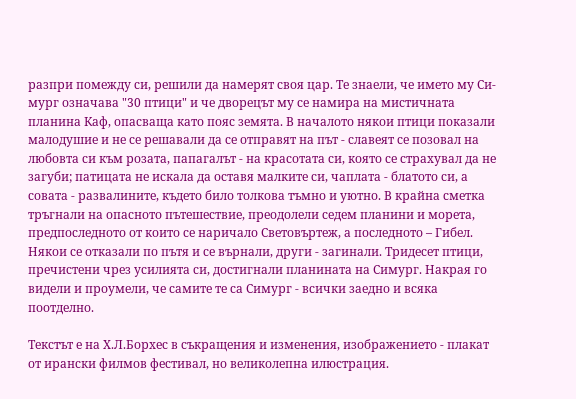разпри помежду си, решили да намерят своя цар. Те знаели, че името му Си-мург означава "30 птици" и че дворецът му се намира на мистичната планина Каф, опасваща като пояс земята. В началото някои птици показали малодушие и не се решавали да се отправят на път - славеят се позовал на любовта си към розата, папагалът - на красотата си, която се страхувал да не загуби; патицата не искала да оставя малките си, чаплата - блатото си, а совата - развалините, където било толкова тъмно и уютно. В крайна сметка тръгнали на опасното пътешествие, преодолели седем планини и морета, предпоследното от които се наричало Световъртеж, а последното – Гибел. Някои се отказали по пътя и се върнали, други - загинали. Тридесет птици, пречистени чрез усилията си, достигнали планината на Симург. Накрая го видели и проумели, че самите те са Симург - всички заедно и всяка поотделно.

Текстът е на Х.Л.Борхес в съкращения и изменения, изображението - плакат от ирански филмов фестивал, но великолепна илюстрация.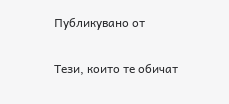Публикувано от

Тези, които те обичат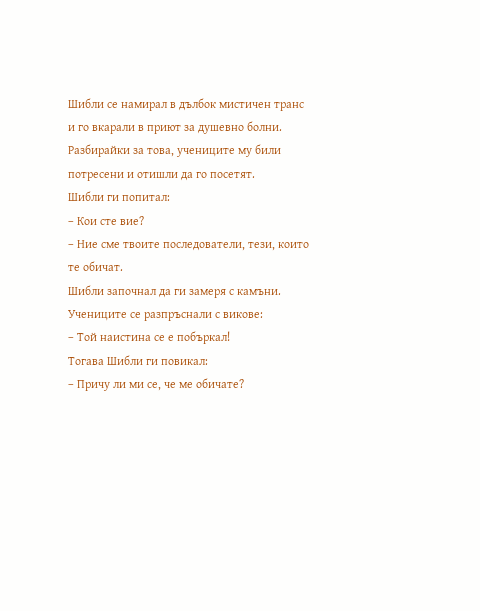Шибли се намирал в дълбок мистичен транс и го вкарали в приют за душевно болни. Разбирайки за това, учениците му били потресени и отишли да го посетят.
Шибли ги попитал:
– Кои сте вие?
– Ние сме твоите последователи, тези, които те обичат.
Шибли започнал да ги замеря с камъни. Учениците се разпръснали с викове:
– Той наистина се е побъркал!
Тогава Шибли ги повикал:
– Причу ли ми се, че ме обичате?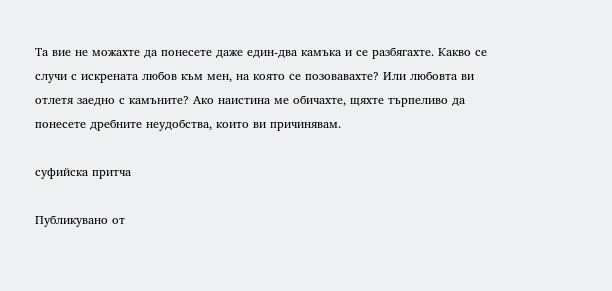Та вие не можахте да понесете даже един-два камъка и се разбягахте. Какво се случи с искрената любов към мен, на която се позовавахте? Или любовта ви отлетя заедно с камъните? Ако наистина ме обичахте, щяхте търпеливо да понесете дребните неудобства, които ви причинявам.

суфийска притча

Публикувано от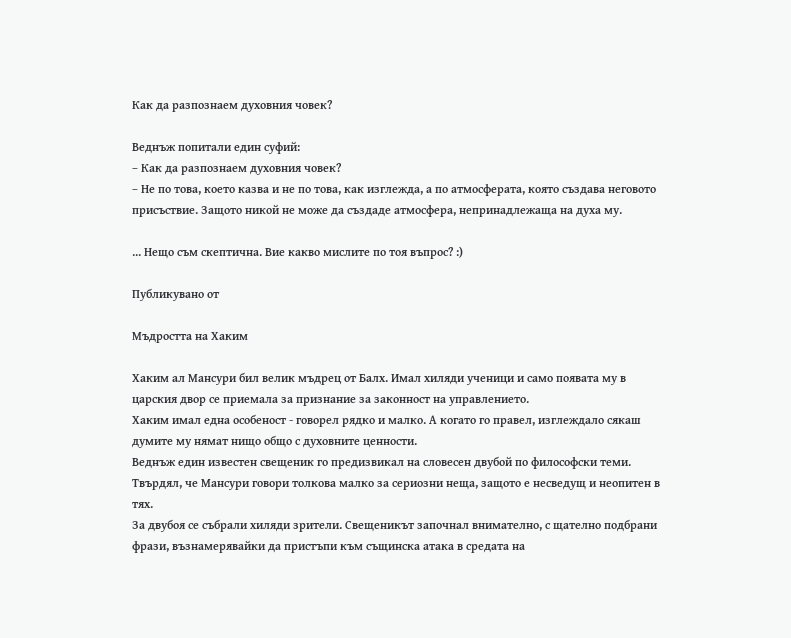Как да разпознаем духовния човек?

Веднъж попитали един суфий:
– Как да разпознаем духовния човек?
– Не по това, което казва и не по това, как изглежда, а по атмосферата, която създава неговото присъствие. Защото никой не може да създаде атмосфера, непринадлежаща на духа му.

... Нещо съм скептична. Вие какво мислите по тоя въпрос? :)

Публикувано от

Мъдростта на Хаким

Хаким ал Мансури бил велик мъдрец от Балх. Имал хиляди ученици и само появата му в царския двор се приемала за признание за законност на управлението.
Хаким имал една особеност - говорел рядко и малко. А когато го правел, изглеждало сякаш думите му нямат нищо общо с духовните ценности.
Веднъж един известен свещеник го предизвикал на словесен двубой по философски теми. Твърдял, че Мансури говори толкова малко за сериозни неща, защото е несведущ и неопитен в тях.
За двубоя се събрали хиляди зрители. Свещеникът започнал внимателно, с щателно подбрани фрази, възнамерявайки да пристъпи към същинска атака в средата на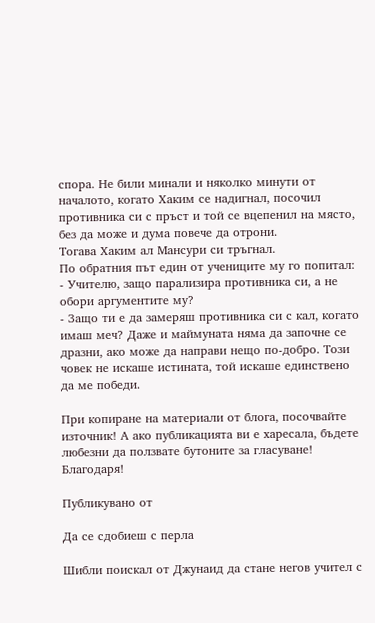спора. Не били минали и няколко минути от началото, когато Хаким се надигнал, посочил противника си с пръст и той се вцепенил на място, без да може и дума повече да отрони.
Тогава Хаким ал Мансури си тръгнал.
По обратния път един от учениците му го попитал:
- Учителю, защо парализира противника си, а не обори аргументите му?
- Защо ти е да замеряш противника си с кал, когато имаш меч? Даже и маймуната няма да започне се дразни, ако може да направи нещо по-добро. Този човек не искаше истината, той искаше единствено да ме победи.

При копиране на материали от блога, посочвайте източник! А ако публикацията ви е харесала, бъдете любезни да ползвате бутоните за гласуване! Благодаря!

Публикувано от

Да се сдобиеш с перла

Шибли поискал от Джунаид да стане негов учител с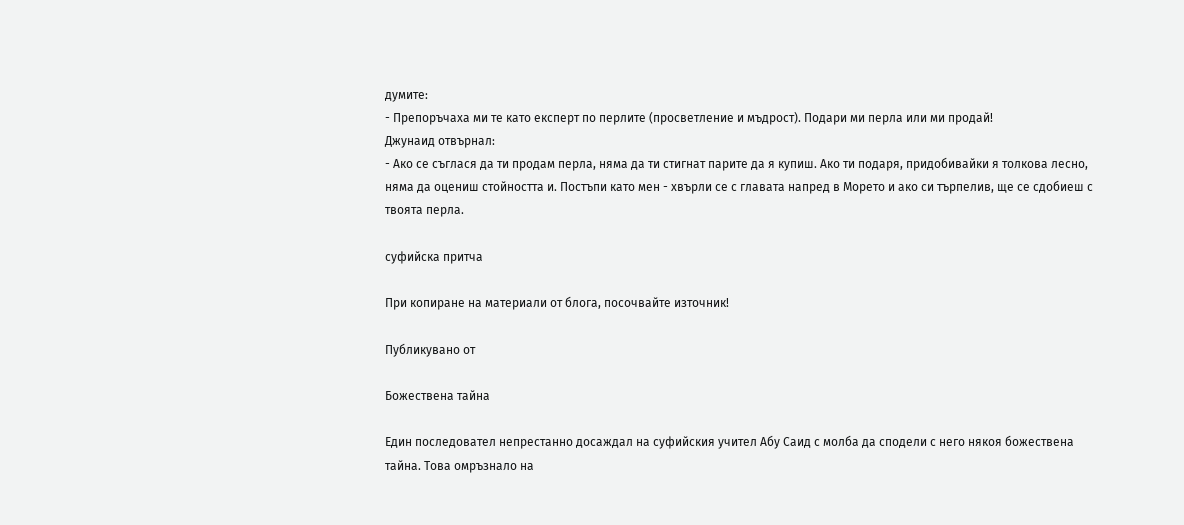думите:
- Препоръчаха ми те като експерт по перлите (просветление и мъдрост). Подари ми перла или ми продай!
Джунаид отвърнал:
- Ако се съглася да ти продам перла, няма да ти стигнат парите да я купиш. Ако ти подаря, придобивайки я толкова лесно, няма да оцениш стойността и. Постъпи като мен - хвърли се с главата напред в Морето и ако си търпелив, ще се сдобиеш с твоята перла.

суфийска притча

При копиране на материали от блога, посочвайте източник!

Публикувано от

Божествена тайна

Един последовател непрестанно досаждал на суфийския учител Абу Саид с молба да сподели с него някоя божествена тайна. Това омръзнало на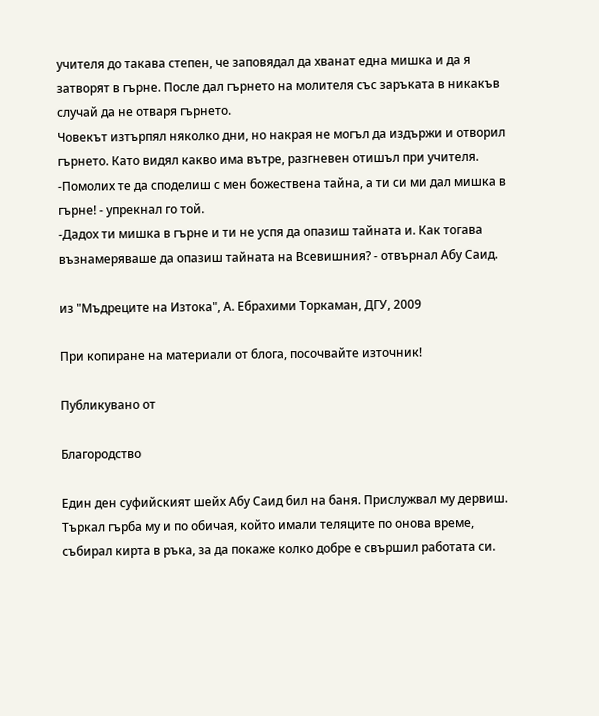учителя до такава степен, че заповядал да хванат една мишка и да я затворят в гърне. После дал гърнето на молителя със заръката в никакъв случай да не отваря гърнето.
Човекът изтърпял няколко дни, но накрая не могъл да издържи и отворил гърнето. Като видял какво има вътре, разгневен отишъл при учителя.
-Помолих те да споделиш с мен божествена тайна, а ти си ми дал мишка в гърне! - упрекнал го той.
-Дадох ти мишка в гърне и ти не успя да опазиш тайната и. Как тогава възнамеряваше да опазиш тайната на Всевишния? - отвърнал Абу Саид.

из "Мъдреците на Изтока", А. Ебрахими Торкаман, ДГУ, 2009

При копиране на материали от блога, посочвайте източник!

Публикувано от

Благородство

Един ден суфийският шейх Абу Саид бил на баня. Прислужвал му дервиш. Търкал гърба му и по обичая, който имали теляците по онова време, събирал кирта в ръка, за да покаже колко добре е свършил работата си.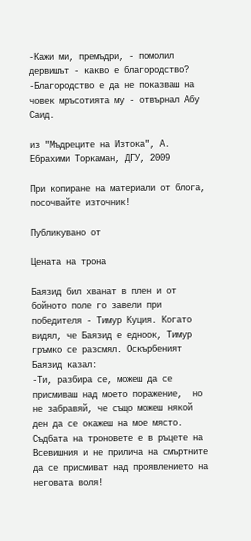-Кажи ми, премъдри, - помолил дервишът - какво е благородство?
-Благородство е да не показваш на човек мръсотията му - отвърнал Абу Саид.

из "Мъдреците на Изтока", А. Ебрахими Торкаман, ДГУ, 2009

При копиране на материали от блога, посочвайте източник!

Публикувано от

Цената на трона

Баязид бил хванат в плен и от бойното поле го завели при победителя - Тимур Куция. Когато видял, че Баязид е едноок, Тимур гръмко се разсмял. Оскърбеният Баязид казал:
-Ти, разбира се, можеш да се присмиваш над моето поражение,  но не забравяй, че също можеш някой ден да се окажеш на мое място. Съдбата на троновете е в ръцете на Всевишния и не прилича на смъртните да се присмиват над проявлението на неговата воля!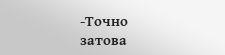-Точно затова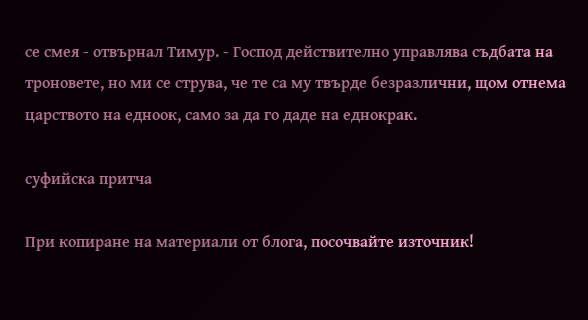се смея - отвърнал Тимур. - Господ действително управлява съдбата на троновете, но ми се струва, че те са му твърде безразлични, щом отнема царството на едноок, само за да го даде на еднокрак.

суфийска притча

При копиране на материали от блога, посочвайте източник!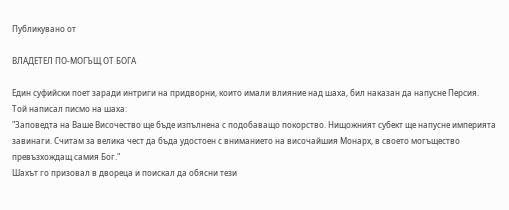Публикувано от

ВЛАДЕТЕЛ ПО-МОГЪЩ ОТ БОГА

Един суфийски поет заради интриги на придворни, които имали влияние над шаха, бил наказан да напусне Персия.
Той написал писмо на шаха:
"Заповедта на Ваше Височество ще бъде изпълнена с подобаващо покорство. Нищожният субект ще напусне империята завинаги. Считам за велика чест да бъда удостоен с вниманието на височайшия Монарх, в своето могъщество превъзхождащ самия Бог."
Шахът го призовал в двореца и поискал да обясни тези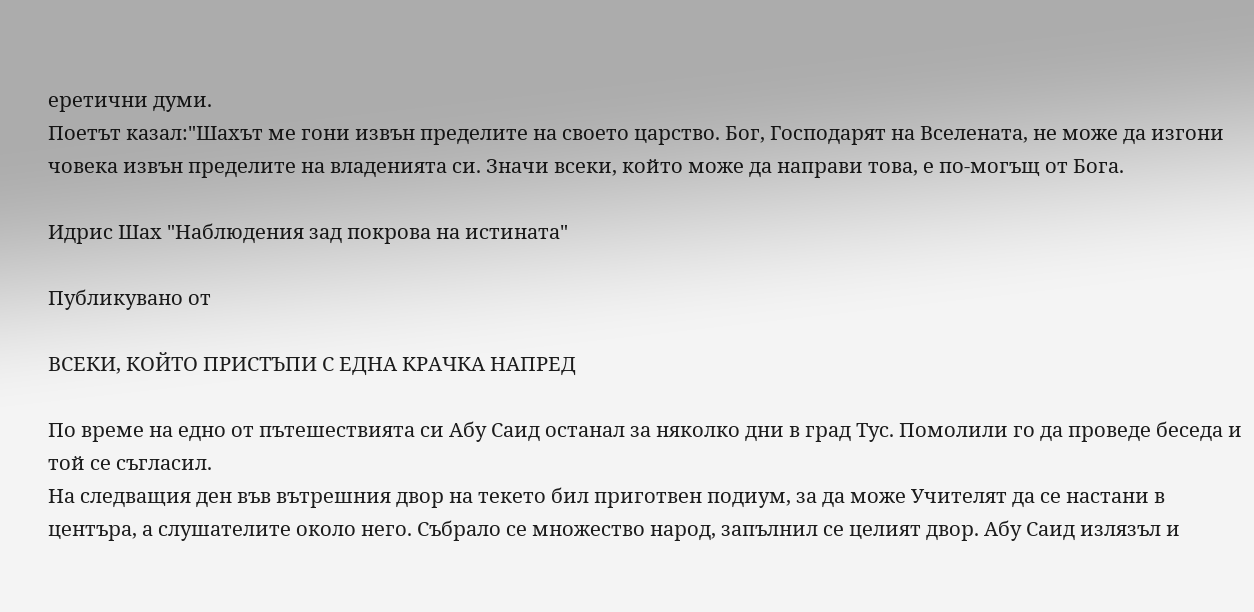еретични думи.
Поетът казал:"Шахът ме гони извън пределите на своето царство. Бог, Господарят на Вселената, не може да изгони човека извън пределите на владенията си. Значи всеки, който може да направи това, е по-могъщ от Бога.

Идрис Шах "Наблюдения зад покрова на истината"

Публикувано от

ВСЕКИ, КОЙТО ПРИСТЪПИ С ЕДНА КРАЧКА НАПРЕД

По време на едно от пътешествията си Абу Саид останал за няколко дни в град Тус. Помолили го да проведе беседа и той се съгласил.
На следващия ден във вътрешния двор на текето бил приготвен подиум, за да може Учителят да се настани в центъра, а слушателите около него. Събрало се множество народ, запълнил се целият двор. Абу Саид излязъл и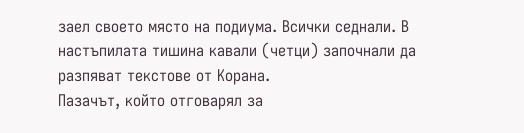заел своето място на подиума. Всички седнали. В настъпилата тишина кавали (четци) започнали да разпяват текстове от Корана.
Пазачът, който отговарял за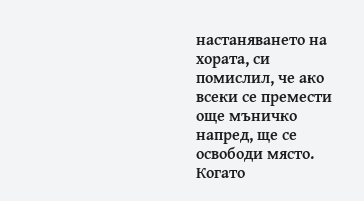настаняването на хората, си помислил, че ако всеки се премести още мъничко напред, ще се освободи място. Когато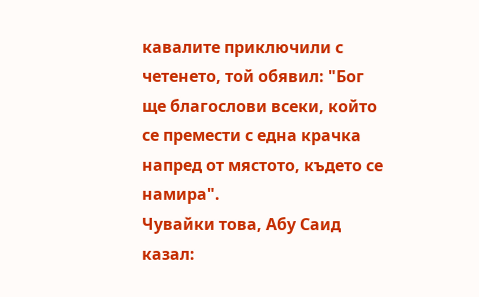кавалите приключили с четенето, той обявил: "Бог ще благослови всеки, който се премести с една крачка напред от мястото, където се намира".
Чувайки това, Абу Саид казал: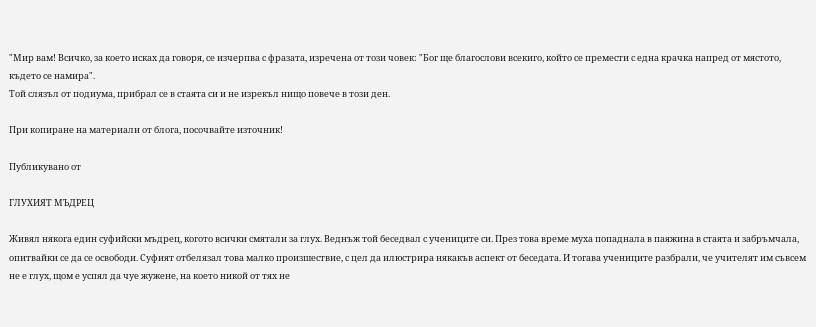"Мир вам! Всичко, за което исках да говоря, се изчерпва с фразата, изречена от този човек: "Бог ще благослови всекиго, който се премести с една крачка напред от мястото, където се намира".
Той слязъл от подиума, прибрал се в стаята си и не изрекъл нищо повече в този ден.

При копиране на материали от блога, посочвайте източник!

Публикувано от

ГЛУХИЯТ МЪДРЕЦ

Живял някога един суфийски мъдрец, когото всички смятали за глух. Веднъж той беседвал с учениците си. През това време муха попаднала в паяжина в стаята и забръмчала, опитвайки се да се освободи. Суфият отбелязал това малко произшествие, с цел да илюстрира някакъв аспект от беседата. И тогава учениците разбрали, че учителят им съвсем не е глух, щом е успял да чуе жужене, на което никой от тях не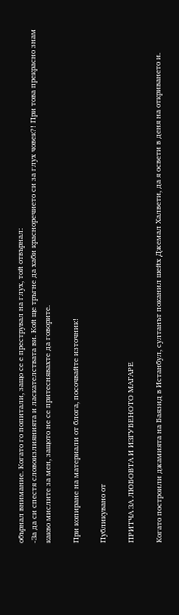обърнал внимание. Когато го попитали, защо се е преструвал на глух, той отвърнал:
-За да си спестя словоизлиянията и ласкателствата ви. Кой ще тръгне да хаби красноречието си за глух човек?! При това прекрасно знам какво мислите за мен, защото не се притеснявахте да говорите.

При копиране на материали от блога, посочвайте източник!

Публикувано от

ПРИТЧА ЗА ЛЮБОВТА И ИЗГУБЕНОТО МАГАРЕ

Когато построили джамията на Баязид в Истанбул, султанът поканил шейх Джемал Халвети, да я освети в деня на откриването и.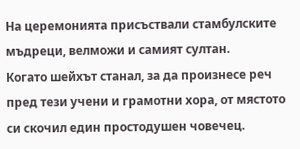На церемонията присъствали стамбулските мъдреци, велможи и самият султан.
Когато шейхът станал, за да произнесе реч пред тези учени и грамотни хора, от мястото си скочил един простодушен човечец.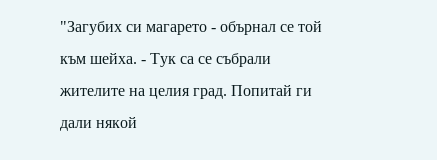"Загубих си магарето - обърнал се той към шейха. - Тук са се събрали жителите на целия град. Попитай ги дали някой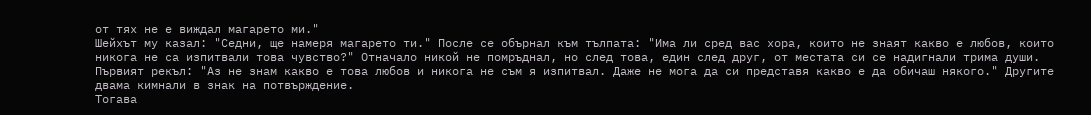от тях не е виждал магарето ми."
Шейхът му казал: "Седни, ще намеря магарето ти." После се обърнал към тълпата: "Има ли сред вас хора, които не знаят какво е любов, които никога не са изпитвали това чувство?" Отначало никой не помръднал, но след това, един след друг, от местата си се надигнали трима души. Първият рекъл: "Аз не знам какво е това любов и никога не съм я изпитвал. Даже не мога да си представя какво е да обичаш някого." Другите двама кимнали в знак на потвърждение.
Тогава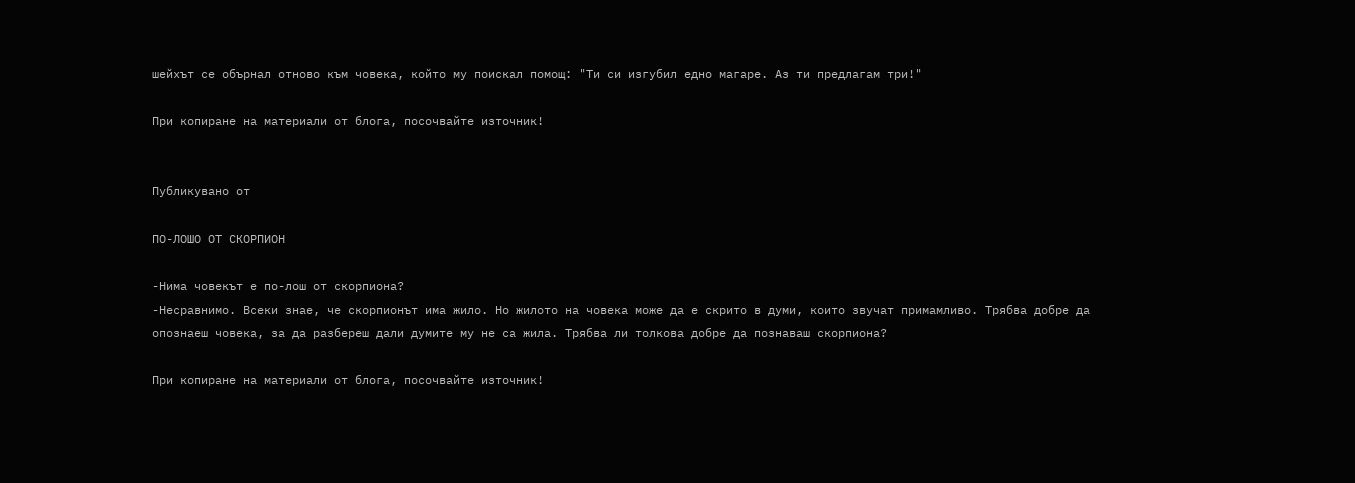шейхът се обърнал отново към човека, който му поискал помощ: "Ти си изгубил едно магаре. Аз ти предлагам три!"

При копиране на материали от блога, посочвайте източник!


Публикувано от

ПО-ЛОШО ОТ СКОРПИОН

-Нима човекът е по-лош от скорпиона?
-Несравнимо. Всеки знае, че скорпионът има жило. Но жилото на човека може да е скрито в думи, които звучат примамливо. Трябва добре да опознаеш човека, за да разбереш дали думите му не са жила. Трябва ли толкова добре да познаваш скорпиона?

При копиране на материали от блога, посочвайте източник!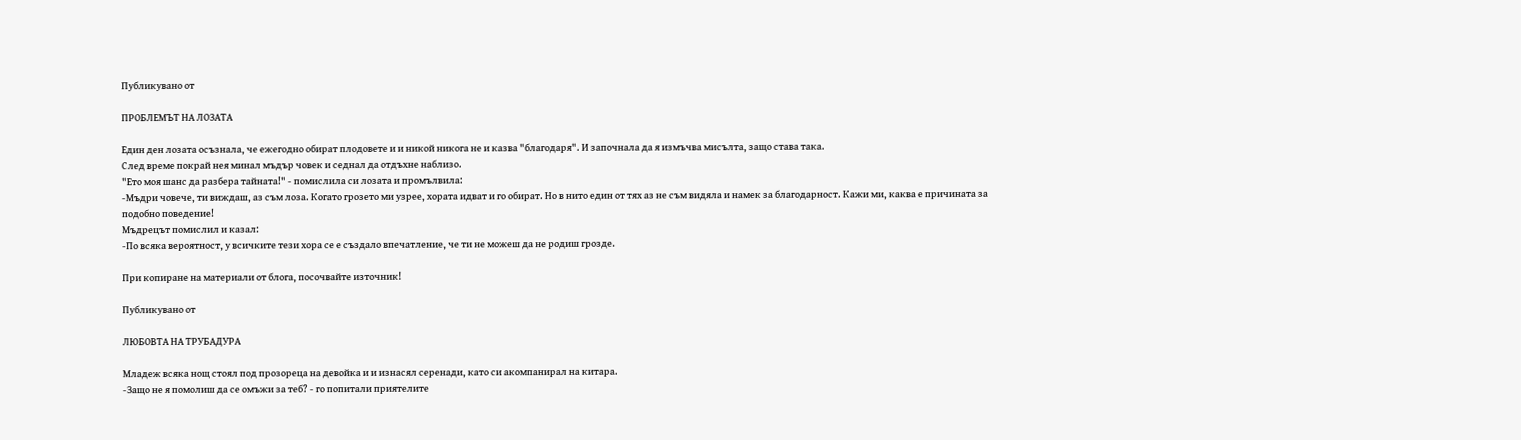Публикувано от

ПРОБЛЕМЪТ НА ЛОЗАТА

Един ден лозата осъзнала, че ежегодно обират плодовете и и никой никога не и казва "благодаря". И започнала да я измъчва мисълта, защо става така.
След време покрай нея минал мъдър човек и седнал да отдъхне наблизо.
"Ето моя шанс да разбера тайната!" - помислила си лозата и промълвила:
-Мъдри човече, ти виждаш, аз съм лоза. Когато грозето ми узрее, хората идват и го обират. Но в нито един от тях аз не съм видяла и намек за благодарност. Кажи ми, каква е причината за подобно поведение!
Мъдрецът помислил и казал:
-По всяка вероятност, у всичките тези хора се е създало впечатление, че ти не можеш да не родиш грозде.

При копиране на материали от блога, посочвайте източник!

Публикувано от

ЛЮБОВТА НА ТРУБАДУРА

Младеж всяка нощ стоял под прозореца на девойка и и изнасял серенади, като си акомпанирал на китара.
-Защо не я помолиш да се омъжи за теб? - го попитали приятелите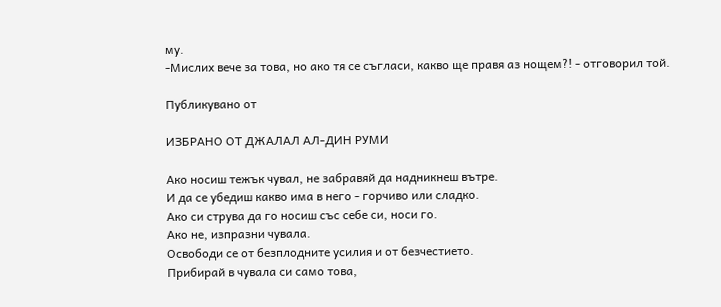му.
-Мислих вече за това, но ако тя се съгласи, какво ще правя аз нощем?! - отговорил той.

Публикувано от

ИЗБРАНО ОТ ДЖАЛАЛ АЛ-ДИН РУМИ

Ако носиш тежък чувал, не забравяй да надникнеш вътре.
И да се убедиш какво има в него - горчиво или сладко.
Ако си струва да го носиш със себе си, носи го.
Ако не, изпразни чувала.
Освободи се от безплодните усилия и от безчестието.
Прибирай в чувала си само това,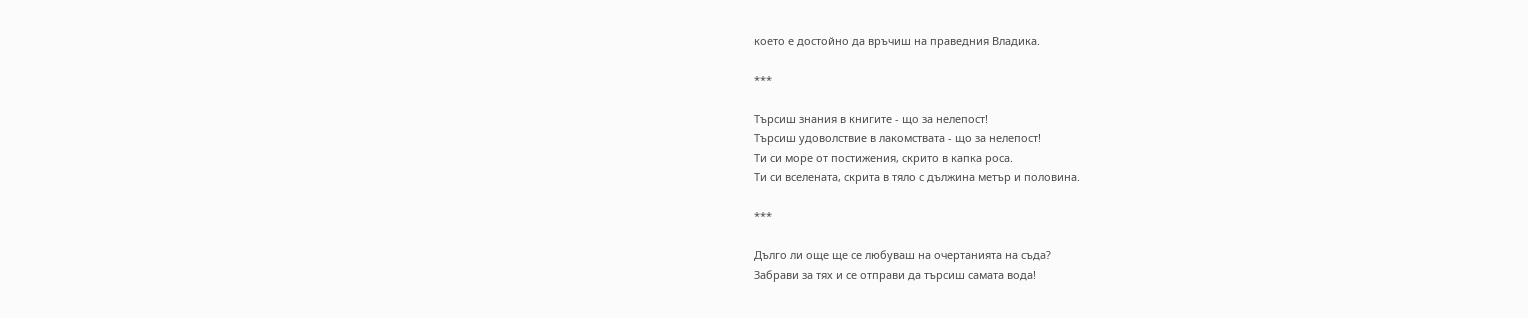което е достойно да връчиш на праведния Владика.

***

Търсиш знания в книгите - що за нелепост!
Търсиш удоволствие в лакомствата - що за нелепост!
Ти си море от постижения, скрито в капка роса.
Ти си вселената, скрита в тяло с дължина метър и половина.

***

Дълго ли още ще се любуваш на очертанията на съда?
Забрави за тях и се отправи да търсиш самата вода!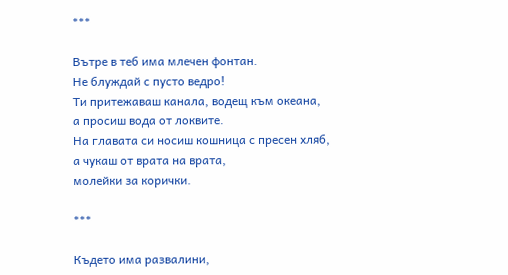***

Вътре в теб има млечен фонтан.
Не блуждай с пусто ведро!
Ти притежаваш канала, водещ към океана,
а просиш вода от локвите.
На главата си носиш кошница с пресен хляб,
а чукаш от врата на врата,
молейки за корички.

***

Където има развалини,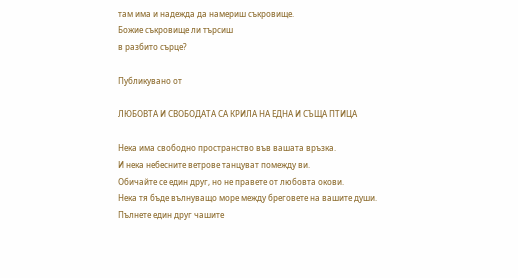там има и надежда да намериш съкровище.
Божие съкровище ли търсиш
в разбито сърце?

Публикувано от

ЛЮБОВТА И СВОБОДАТА СА КРИЛА НА ЕДНА И СЪЩА ПТИЦА

Нека има свободно пространство във вашата връзка.
И нека небесните ветрове танцуват помежду ви.
Обичайте се един друг, но не правете от любовта окови.
Нека тя бъде вълнуващо море между бреговете на вашите души.
Пълнете един друг чашите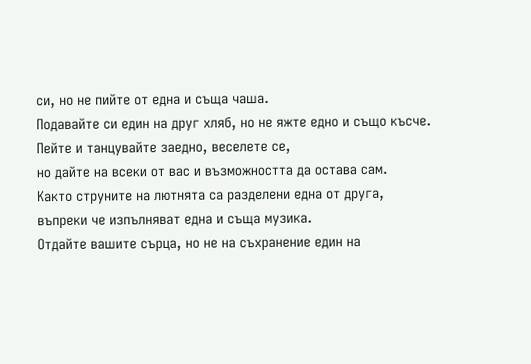си, но не пийте от една и съща чаша.
Подавайте си един на друг хляб, но не яжте едно и също късче.
Пейте и танцувайте заедно, веселете се,
но дайте на всеки от вас и възможността да остава сам.
Както струните на лютнята са разделени една от друга,
въпреки че изпълняват една и съща музика.
Отдайте вашите сърца, но не на съхранение един на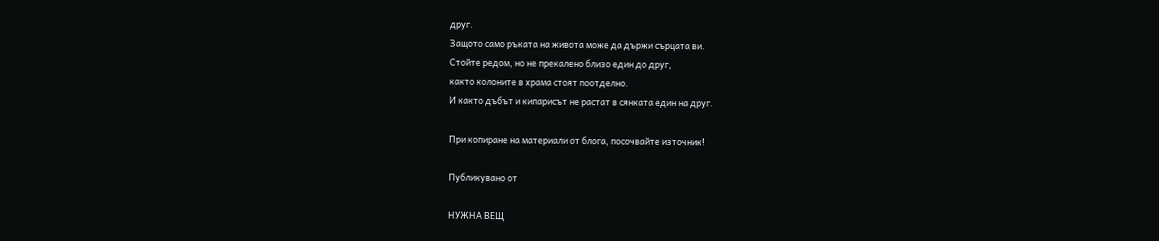друг.
Защото само ръката на живота може да държи сърцата ви.
Стойте редом, но не прекалено близо един до друг,
както колоните в храма стоят поотделно.
И както дъбът и кипарисът не растат в сянката един на друг.

При копиране на материали от блога, посочвайте източник!

Публикувано от

НУЖНА ВЕЩ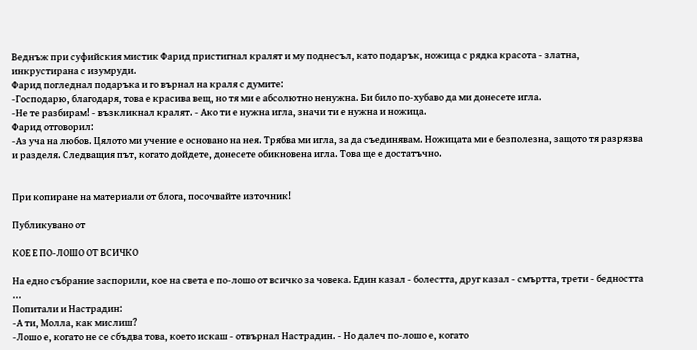Веднъж при суфийския мистик Фарид пристигнал кралят и му поднесъл, като подарък, ножица с рядка красота - златна, инкрустирана с изумруди.
Фарид погледнал подаръка и го върнал на краля с думите:
-Господарю, благодаря, това е красива вещ, но тя ми е абсолютно ненужна. Би било по-хубаво да ми донесете игла.
-Не те разбирам! - възкликнал кралят. - Ако ти е нужна игла, значи ти е нужна и ножица.
Фарид отговорил:
-Аз уча на любов. Цялото ми учение е основано на нея. Трябва ми игла, за да съединявам. Ножицата ми е безполезна, защото тя разрязва и разделя. Следващия път, когато дойдете, донесете обикновена игла. Това ще е достатъчно.


При копиране на материали от блога, посочвайте източник!

Публикувано от

КОЕ Е ПО-ЛОШО ОТ ВСИЧКО

На едно събрание заспорили, кое на света е по-лошо от всичко за човека. Един казал - болестта, друг казал - смъртта, трети - бедността ...
Попитали и Настрадин:
-А ти, Молла, как мислиш?
-Лошо е, когато не се сбъдва това, което искаш - отвърнал Настрадин. - Но далеч по-лошо е, когато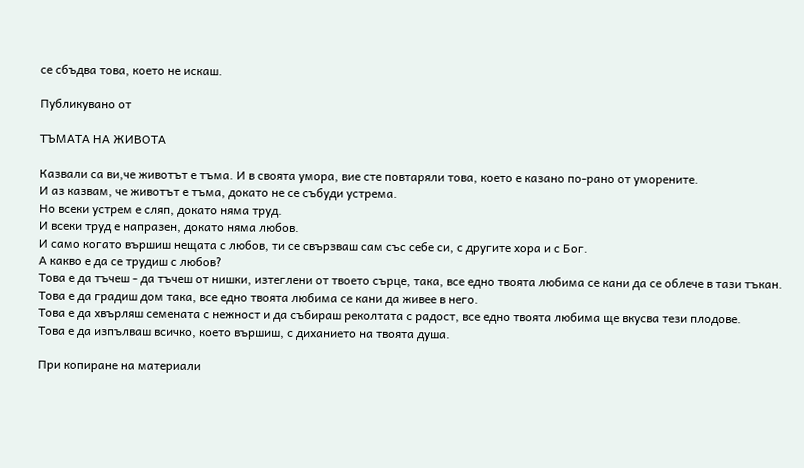се сбъдва това, което не искаш.

Публикувано от

ТЪМАТА НА ЖИВОТА

Казвали са ви,че животът е тъма. И в своята умора, вие сте повтаряли това, което е казано по-рано от уморените.
И аз казвам, че животът е тъма, докато не се събуди устрема.
Но всеки устрем е сляп, докато няма труд.
И всеки труд е напразен, докато няма любов.
И само когато вършиш нещата с любов, ти се свързваш сам със себе си, с другите хора и с Бог.
А какво е да се трудиш с любов?
Това е да тъчеш - да тъчеш от нишки, изтеглени от твоето сърце, така, все едно твоята любима се кани да се облече в тази тъкан.
Това е да градиш дом така, все едно твоята любима се кани да живее в него.
Това е да хвърляш семената с нежност и да събираш реколтата с радост, все едно твоята любима ще вкусва тези плодове.
Това е да изпълваш всичко, което вършиш, с диханието на твоята душа.

При копиране на материали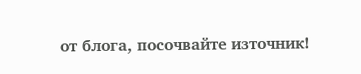от блога, посочвайте източник!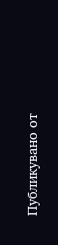Публикувано от